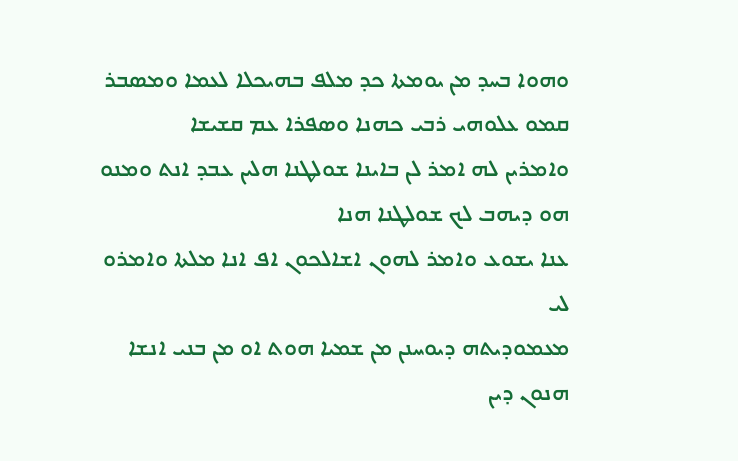ܘܗܘܐ ܒܚܕ ܡܢ ܝܘܡܬܐ ܟܕ ܡܠܦ ܒܗܝܟܠܐ ܠܥܡܐ ܘܡܤܒܪ ܩܡܘ ܥܠܘܗܝ ܪܒܝ ܟܗܢܐ ܘܤܦܪܐ ܥܡ ܩܫܝܫܐ
ܘܐܡܪܝܢ ܠܗ ܐܡܪ ܠܢ ܒܐܝܢܐ ܫܘܠܛܢܐ ܗܠܝܢ ܥܒܕ ܐܢܬ ܘܡܢܘ ܗܘ ܕܝܗܒ ܠܟ ܫܘܠܛܢܐ ܗܢܐ
ܥܢܐ ܝܫܘܥ ܘܐܡܪ ܠܗܘܢ ܐܫܐܠܟܘܢ ܐܦ ܐܢܐ ܡܠܬܐ ܘܐܡܪܘ ܠܝ
ܡܥܡܘܕܝܬܗ ܕܝܘܚܢܢ ܡܢ ܫܡܝܐ ܗܘܬ ܐܘ ܡܢ ܒܢܝ ܐܢܫܐ
ܗܢܘܢ ܕܝܢ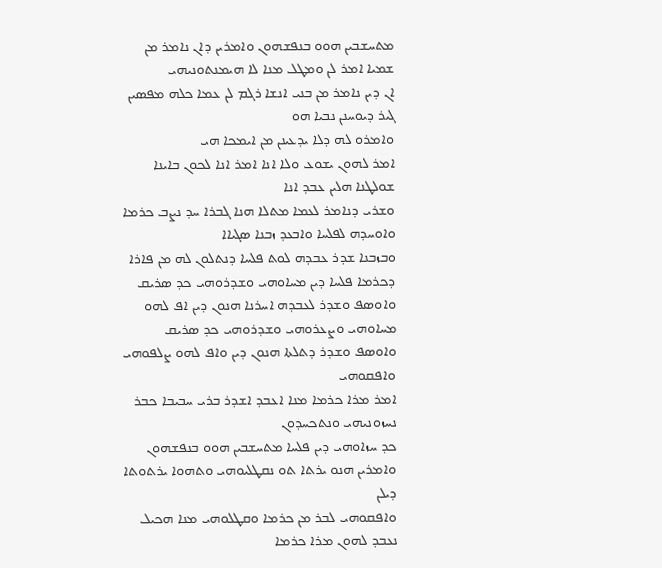ܡܬܚܫܒܝܢ ܗܘܘ ܒܢܦܫܗܘܢ ܘܐܡܪܝܢ ܕܐܢ ܢܐܡܪ ܡܢ ܫܡܝܐ ܐܡܪ ܠܢ ܘܡܛܠ ܡܢܐ ܠܐ ܗܝܡܢܬܘܢܝܗܝ
ܐܢ ܕܝܢ ܢܐܡܪ ܡܢ ܒܢܝ ܐܢܫܐ ܪܓܡ ܠܢ ܥܡܐ ܟܠܗ ܡܦܤܝܢ ܓܝܪ ܕܝܘܚܢܢ ܢܒܝܐ ܗܘ
ܘܐܡܪܘ ܠܗ ܕܠܐ ܝܕܥܝܢܢ ܡܢ ܐܝܡܟܐ ܗܝ
ܐܡܪ ܠܗܘܢ ܝܫܘܥ ܘܠܐ ܐܢܐ ܐܡܪ ܐܢܐ ܠܟܘܢ ܒܐܝܢܐ ܫܘܠܛܢܐ ܗܠܝܢ ܥܒܕ ܐܢܐ
ܘܫܪܝ ܕܢܐܡܪ ܠܥܡܐ ܡܬܠܐ ܗܢܐ ܓܒܪܐ ܚܕ ܢܨܒ ܟܪܡܐ ܘܐܘܚܕܗ ܠܦܠܚܐ ܘܐܒܥܕ ܙܒܢܐ ܤܓܝܐܐ
ܘܒܙܒܢܐ ܫܕܪ ܥܒܕܗ ܠܘܬ ܦܠܚܐ ܕܢܬܠܘܢ ܠܗ ܡܢ ܦܐܪܐ ܕܟܪܡܐ ܦܠܚܐ ܕܝܢ ܡܚܐܘܗܝ ܘܫܕܪܘܗܝ ܟܕ ܤܪܝܩ
ܘܐܘܤܦ ܘܫܕܪ ܠܥܒܕܗ ܐܚܪܢܐ ܗܢܘܢ ܕܝܢ ܐܦ ܠܗܘ ܡܚܐܘܗܝ ܘܨܥܪܘܗܝ ܘܫܕܪܘܗܝ ܟܕ ܤܪܝܩ
ܘܐܘܤܦ ܘܫܕܪ ܕܬܠܬܐ ܗܢܘܢ ܕܝܢ ܘܐܦ ܠܗܘ ܨܠܦܘܗܝ ܘܐܦܩܘܗܝ
ܐܡܪ ܡܪܐ ܟܪܡܐ ܡܢܐ ܐܥܒܕ ܐܫܕܪ ܒܪܝ ܚܒܝܒܐ ܟܒܪ ܢܚܙܘܢܝܗܝ ܘܢܬܟܚܕܘܢ
ܟܕ ܚܙܐܘܗܝ ܕܝܢ ܦܠܚܐ ܡܬܚܫܒܝܢ ܗܘܘ ܒܢܦܫܗܘܢ ܘܐܡܪܝܢ ܗܢܘ ܝܪܬܐ ܬܘ ܢܩܛܠܝܘܗܝ ܘܬܗܘܐ ܝܪܬܘܬܐ ܕܝܠܢ
ܘܐܦܩܘܗܝ ܠܒܪ ܡܢ ܟܪܡܐ ܘܩܛܠܘܗܝ ܡܢܐ ܗܟܝܠ ܢܥܒܕ ܠܗܘܢ ܡܪܐ ܟܪܡܐ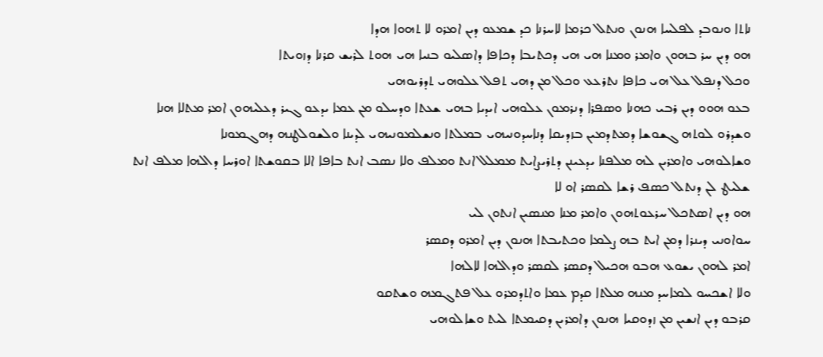ܢܐܬܐ ܘܢܘܒܕ ܠܦܠܚܐ ܗܢܘܢ ܘܢܬܠ ܟܪܡܐ ܠܐܚܪܢܐ ܟܕ ܫܡܥܘ ܕܝܢ ܐܡܪܘ ܠܐ ܬܗܘܐ ܗܕܐ
ܗܘ ܕܝܢ ܚܪ ܒܗܘܢ ܘܐܡܪ ܘܡܢܐ ܗܝ ܗܝ ܕܟܬܝܒܐ ܕܟܐܦܐ ܕܐܤܠܝܘ ܒܢܝܐ ܗܝ ܗܘܬ ܠܪܝܫ ܩܪܢܐ ܕܙܘܝܬܐ
ܘܟܠ ܕܢܦܠ ܥܠ ܗܝ ܟܐܦܐ ܢܬܪܥܥ ܘܟܠ ܡܢ ܕܗܝ ܬܦܠ ܥܠܘܗܝ ܬܕܪܝܘܗܝ
ܒܥܘ ܗܘܘ ܕܝܢ ܪܒܝ ܟܗܢܐ ܘܤܦܪܐ ܕܢܪܡܘܢ ܥܠܘܗܝ ܐܝܕܝܐ ܒܗܝ ܫܥܬܐ ܘܕܚܠܘ ܡܢ ܥܡܐ ܝܕܥܘ ܓܝܪ ܕܥܠܝܗܘܢ ܐܡܪ ܡܬܠܐ ܗܢܐ
ܘܫܕܪܘ ܠܘܬܗ ܓܫܘܫܐ ܕܡܬܕܡܝܢ ܒܙܕܝܩܐ ܕܢܐܚܕܘܢܝܗܝ ܒܡܠܬܐ ܘܢܫܠܡܘܢܝܗܝ ܠܕܝܢܐ ܘܠܫܘܠܛܢܗ ܕܗܓܡܘܢܐ
ܘܫܐܠܘܗܝ ܘܐܡܪܝܢ ܠܗ ܡܠܦܢܐ ܝܕܥܝܢܢ ܕܬܪܝܨܐܝܬ ܡܡܠܠ ܐܢܬ ܘܡܠܦ ܘܠܐ ܢܤܒ ܐܢܬ ܒܐܦܐ ܐܠܐ ܒܩܘܫܬܐ ܐܘܪܚܐ ܕܐܠܗܐ ܡܠܦ ܐܢܬ
ܫܠܝܛ ܠܢ ܕܢܬܠ ܟܤܦ ܪܫܐ ܠܩܤܪ ܐܘ ܠܐ
ܗܘ ܕܝܢ ܐܤܬܟܠ ܚܪܥܘܬܗܘܢ ܘܐܡܪ ܡܢܐ ܡܢܤܝܢ ܐܢܬܘܢ ܠܝ
ܚܘܐܘܢܝ ܕܝܢܪܐ ܕܡܢ ܐܝܬ ܒܗ ܨܠܡܐ ܘܟܬܝܒܬܐ ܗܢܘܢ ܕܝܢ ܐܡܪܘ ܕܩܤܪ
ܐܡܪ ܠܗܘܢ ܝܫܘܥ ܗܒܘ ܗܟܝܠ ܕܩܤܪ ܠܩܤܪ ܘܕܐܠܗܐ ܠܐܠܗܐ
ܘܠܐ ܐܫܟܚܘ ܠܡܐܚܕ ܡܢܗ ܡܠܬܐ ܩܕܡ ܥܡܐ ܘܐܬܕܡܪܘ ܥܠ ܦܬܓܡܗ ܘܫܬܩܘ
ܩܪܒܘ ܕܝܢ ܐܢܫܝܢ ܡܢ ܙܕܘܩܝܐ ܗܢܘܢ ܕܐܡܪܝܢ ܕܩܝܡܬܐ ܠܝܬ ܘܫܐܠܘܗܝ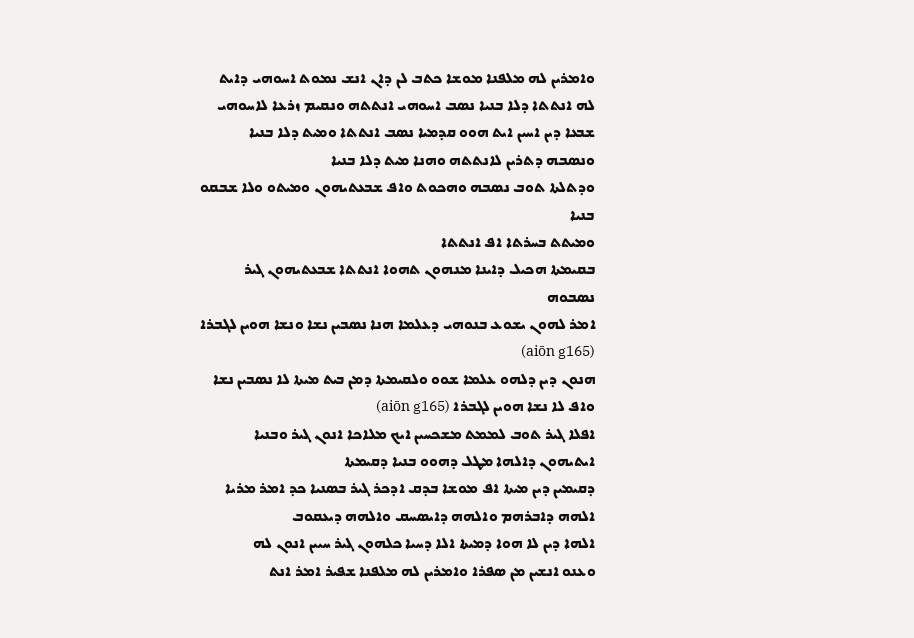ܘܐܡܪܝܢ ܠܗ ܡܠܦܢܐ ܡܘܫܐ ܟܬܒ ܠܢ ܕܐܢ ܐܢܫ ܢܡܘܬ ܐܚܘܗܝ ܕܐܝܬ ܠܗ ܐܢܬܬܐ ܕܠܐ ܒܢܝܐ ܢܤܒ ܐܚܘܗܝ ܐܢܬܬܗ ܘܢܩܝܡ ܙܪܥܐ ܠܐܚܘܗܝ
ܫܒܥܐ ܕܝܢ ܐܚܝܢ ܐܝܬ ܗܘܘ ܩܕܡܝܐ ܢܤܒ ܐܢܬܬܐ ܘܡܝܬ ܕܠܐ ܒܢܝܐ
ܘܢܤܒܗ ܕܬܪܝܢ ܠܐܢܬܬܗ ܘܗܢܐ ܡܝܬ ܕܠܐ ܒܢܝܐ
ܘܕܬܠܬܐ ܬܘܒ ܢܤܒܗ ܘܗܟܘܬ ܘܐܦ ܫܒܥܬܝܗܘܢ ܘܡܝܬܘ ܘܠܐ ܫܒܩܘ ܒܢܝܐ
ܘܡܝܬܬ ܒܚܪܬܐ ܐܦ ܐܢܬܬܐ
ܒܩܝܡܬܐ ܗܟܝܠ ܕܐܝܢܐ ܡܢܗܘܢ ܬܗܘܐ ܐܢܬܬܐ ܫܒܥܬܝܗܘܢ ܓܝܪ ܢܤܒܘܗ
ܐܡܪ ܠܗܘܢ ܝܫܘܥ ܒܢܘܗܝ ܕܥܠܡܐ ܗܢܐ ܢܤܒܝܢ ܢܫܐ ܘܢܫܐ ܗܘܝܢ ܠܓܒܪܐ (aiōn g165)
ܗܢܘܢ ܕܝܢ ܕܠܗܘ ܥܠܡܐ ܫܘܘ ܘܠܩܝܡܬܐ ܕܡܢ ܒܝܬ ܡܝܬܐ ܠܐ ܢܤܒܝܢ ܢܫܐ ܘܐܦ ܠܐ ܢܫܐ ܗܘܝܢ ܠܓܒܪܐ (aiōn g165)
ܐܦܠܐ ܓܝܪ ܬܘܒ ܠܡܡܬ ܡܫܟܚܝܢ ܐܝܟ ܡܠܐܟܐ ܐܢܘܢ ܓܝܪ ܘܒܢܝܐ ܐܝܬܝܗܘܢ ܕܐܠܗܐ ܡܛܠ ܕܗܘܘ ܒܢܝܐ ܕܩܝܡܬܐ
ܕܩܝܡܝܢ ܕܝܢ ܡܝܬܐ ܐܦ ܡܘܫܐ ܒܕܩ ܐܕܟܪ ܓܝܪ ܒܤܢܝܐ ܟܕ ܐܡܪ ܡܪܝܐ ܐܠܗܗ ܕܐܒܪܗܡ ܘܐܠܗܗ ܕܐܝܤܚܩ ܘܐܠܗܗ ܕܝܥܩܘܒ
ܐܠܗܐ ܕܝܢ ܠܐ ܗܘܐ ܕܡܝܬܐ ܐܠܐ ܕܚܝܐ ܟܠܗܘܢ ܓܝܪ ܚܝܝܢ ܐܢܘܢ ܠܗ
ܘܥܢܘ ܐܢܫܝܢ ܡܢ ܤܦܪܐ ܘܐܡܪܝܢ ܠܗ ܡܠܦܢܐ ܫܦܝܪ ܐܡܪ ܐܢܬ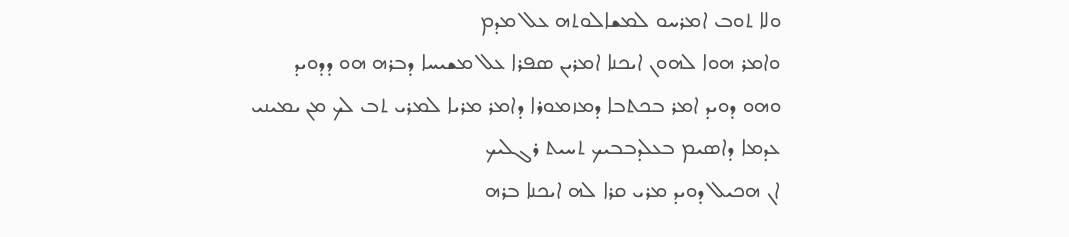ܘܠܐ ܬܘܒ ܐܡܪܚܘ ܠܡܫܐܠܘܬܗ ܥܠ ܡܕܡ
ܘܐܡܪ ܗܘܐ ܠܗܘܢ ܐܝܟܢܐ ܐܡܪܝܢ ܤܦܪܐ ܥܠ ܡܫܝܚܐ ܕܒܪܗ ܗܘ ܕܕܘܝܕ
ܘܗܘ ܕܘܝܕ ܐܡܪ ܒܟܬܒܐ ܕܡܙܡܘܪܐ ܕܐܡܪ ܡܪܝܐ ܠܡܪܝ ܬܒ ܠܟ ܡܢ ܝܡܝܢܝ
ܥܕܡܐ ܕܐܤܝܡ ܒܥܠܕܒܒܝܟ ܬܚܝܬ ܪܓܠܝܟ
ܐܢ ܗܟܝܠ ܕܘܝܕ ܡܪܝ ܩܪܐ ܠܗ ܐܝܟܢܐ ܒܪܗ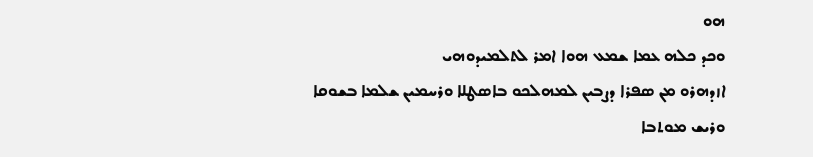ܗܘ
ܘܟܕ ܟܠܗ ܥܡܐ ܫܡܥ ܗܘܐ ܐܡܪ ܠܬܠܡܝܕܘܗܝ
ܐܙܕܗܪܘ ܡܢ ܤܦܪܐ ܕܨܒܝܢ ܠܡܗܠܟܘ ܒܐܤܛܠܐ ܘܪܚܡܝܢ ܫܠܡܐ ܒܫܘܩܐ ܘܪܝܫ ܡܘܬܒܐ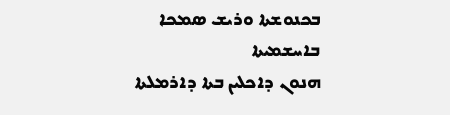ܒܟܢܘܫܬܐ ܘܪܝܫ ܤܡܟܐ ܒܐܚܫܡܝܬܐ
ܗܢܘܢ ܕܐܟܠܝܢ ܒܬܐ ܕܐܪܡܠܬܐ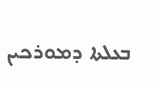ܒܥܠܬܐ ܕܡܘܪܟܝܢ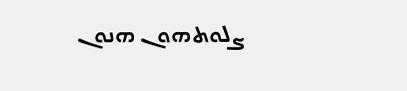ܨܠܘܬܗܘܢ ܗܢܘܢ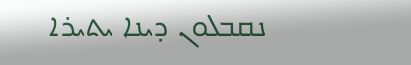ܢܩܒܠܘܢ ܕܝܢܐ ܝܬܝܪܐ